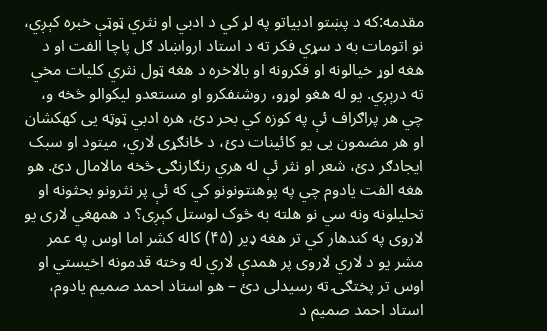مقدمه:که د پښتو ادبیاتو په لړ کي د ادبي او نثري ټوټې خبره کېږي، نو اتومات به د سړي فکر ته د استاد ارواښاد ګل پاچا الفت او د هغه لوړ خیالونه او فکرونه او بالاخره د هغه ټول نثري کلیات مخي ته درېږي. یو له هغو لوړو، روشنفکرو او مستعدو لیکوالو څخه و، چي هر پراګراف ئې په کوزه کي بحر دئ، هره ادبي ټوټه یی کهکشان او هر مضمون یی یو کائینات دئ، د ځانګړی لاري، میتود او سبک ایجادګر دئ، شعر او نثر ئې له هري رنګارنګۍ څخه مالامال دئ. هو هغه الفت یادوم چي په پوهنتونونو کي که ئې پر نثرونو بحثونه او تحلیلونه ونه سي نو هلته به څوک لوستل کېږی؟ د همهغي لاری یو لاروی په کندهار کي تر هغه ډیر (۴۵) کاله کشر اما اوس په عمر مشر یو د لاري لاروی پر همدې لاري له وخته قدمونه اخیستي او اوس تر پختګۍ ته رسیدلی دئ – هو استاد احمد صمیم یادوم، استاد احمد صمیم د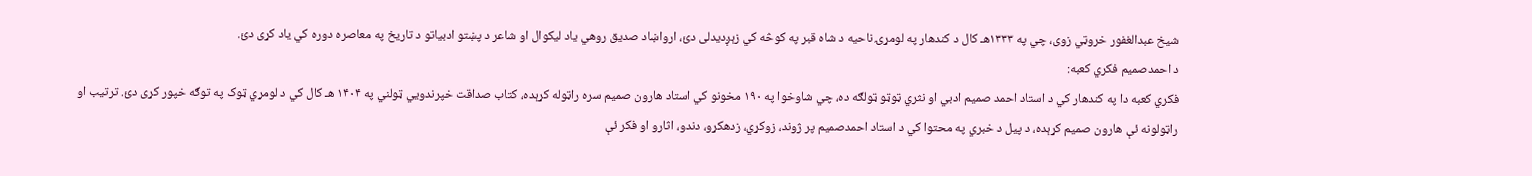شیخ عبدالغفور خروټي زوی، چي په ۱۳۳۳هـ کال د کندهار په لومړۍ ناحیه د شاه قبر په کوڅه کي زېږدیدلی دئ، ارواښاد صدیق روهي یاد لیکوال او شاعر د پښتو ادبیاتو د تاریخ په معاصره دوره کي یاد کړی دئ.
د احمدصمیم فکري کعبه:
فکري کعبه دا په کندهار کي د استاد احمد صمیم ادبي او نثري ټوټو ټولګه ده، چي شاوخوا په ۱۹۰ مخونو کي استاد هارون صمیم سره راټوله کړېده، کتاب صداقت خپرندويي ټولني په ۱۴۰۴ هـ کال کي د لومړي ټوک په توګه خپور کړی دئ. ترتیب او راټولونه ئې هارون صمیم کړېده، د پیل د خبري په محتوا کي د استاد احمدصمیم پر ژوند، زوکړي، زدهکړو، دندو، اثارو او فکر ئې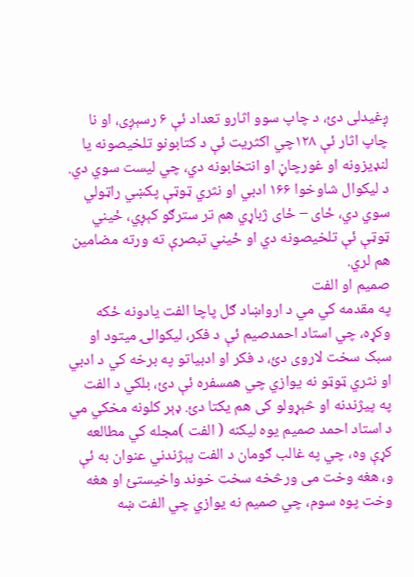ږغیدلی دئ، د چاپ سوو اثارو تعداد ئې ۶ رسېږی، او نا چاپ اثار ئې ۱۲۸چي اکثریت ئې د کتابونو تلخیصونه یا لنډیزونه او غورچاڼ او انتخابونه دي، چي لیست سوي دي. د لیکوال شاوخوا ۱۶۶ ادبي او نثري ټوټې پکښي راټولي سوي دي، ځای – ځای ژباړي هم تر سترګو کېږي، ځیني ټوټې ئې تلخیصونه دي او ځیني تبصرې ته ورته مضامین هم لري.
صمیم او الفت
په مقدمه کي مي د ارواښاد ګل پاچا الفت یادونه ځکه وکړه، چي استاد احمدصیم ئې د فکر، لیکوالۍ میتود او
سبک سخت لاروی دئ، د فکر او ادبیاتو په برخه کي د ادبي او نثري ټوټو نه یوازي چي همسفره ئې دئ، بلکي د الفت په پيژندنه او څېړولو کی هم یکتا دئ. ډېر کلونه مخکي مي د استاد احمد صمیم یوه لیکنه ( الفت )مجله کي مطالعه کړې وه، چي په غالب ګومان د الفت پېژندني عنوان به ئې و، هغه وخت می ورڅخه سخت خوند واخیستئ او هغه وخت پوه سوم، چي صمیم نه یوازي چي الفت ښه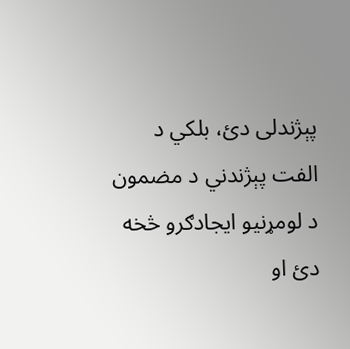پېژندلی دئ، بلکي د الفت پېژندني د مضمون د لومړنیو ایجادګرو څخه دئ او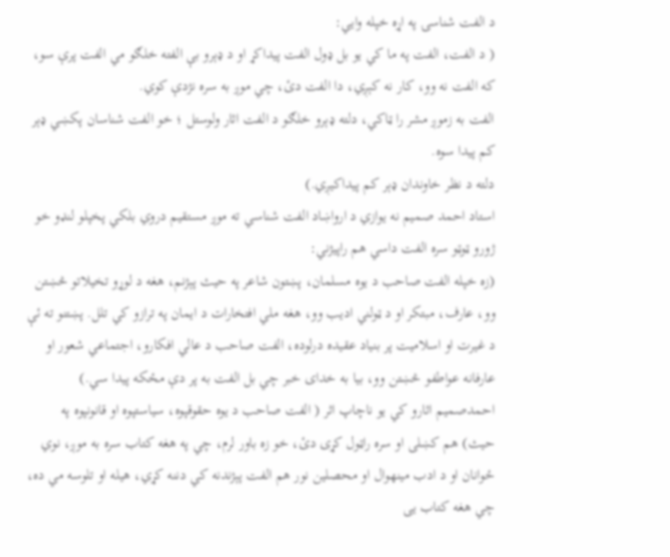د الفت شناسۍ په اړه خپله وايي:
( د الفت، الفت په ما کي یو بل ډول الفت پيداکړ او د ډېرو بې الفته خلګو مي الفت پرې سو، که الفت نه وو، کار نه کېږي، دا الفت دئ، چي موږ به سره نژدې کوي.
الفت به زموږ مشر را ټاکي، دلته ډېرو خلګو د الفت اثار ولوستل ؛ خو الفت شناسان پکښي ډېر کم پیدا سوه.
دلته د نظر خاوندان ډېر کم پیداکیږي.)
استاد احمد صمیم نه یوازي د ارواښاد الفت شناسي ته موږ مستقیم دروي بلکي پخپلو لنډو خو ژورو ټوټو سره الفت داسي هم راپيژني:
(زه خپله الفت صاحب د یوه مسلمان، پښتون شاعر په حیث پېژنم، هغه د لوړو تخیلاتو څښتن وو، عارف، مبتکر او د ټولني ادیب وو، هغه ملي افتخارات د ایمان په ترازو کي تلل. پښتنو ته ئې د غیرت او اسلامیت پر بنیاد عقیده درلوده، الفت صاحب د عالي افکارو، اجتماعي شعور او عارفانه عواطفو څښتن وو، بیا به خدای خبر چي بل الفت به پر دې مځکه پیدا سي.)
احمدصمیم اثارو کي یو ناچاپ اثر ( الفت صاحب د یوه حقوقپوه، سیاستپوه او قانونپوه په حیث) هم کښلی او سره راټول کړی دئ، خو زه باور لرم، چي په هغه کتاب سره به موږ، نوي ځوانان او د ادب مینهوال او محصلین نور هم الفت پېژندنه کي دننه کړي، هیله او تلوسه مي ده، چي هغه کتاب یی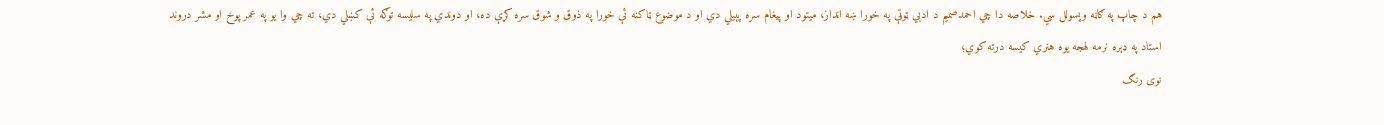هم د چاپ په ګاڼه وپسولل سي. خلاصه دا چي احمدصمیم د ادبي ټوټې په خورا ښه انداز، میتود او پیغام سره پېیلي دي او د موضوع ټاکنه ئې خورا په ذوق و شوق سره کړې ده، او دوندي په سلیسه توګه ئې کښلي دي، ته چي وا یو په عمر پوخ او مشر دروند استاد په ډېره نرمه لهجه یوه هنري کیسه درته کوي؛
نوی رنګ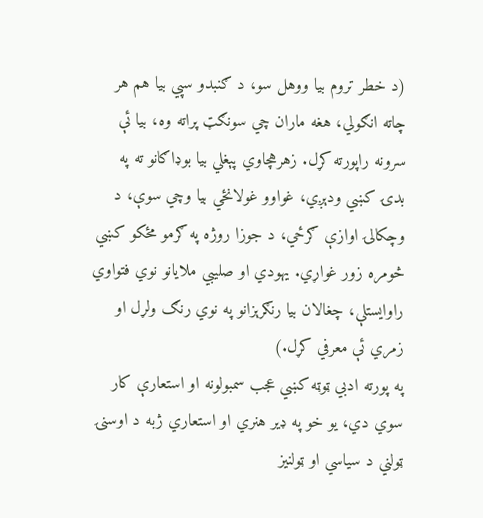(د خطر تروم بیا ووهل سو، د ګنبدو سپي بیا هم هر چاته انګولي، هغه ماران چي سونګټ پراته وه، بیا ئې سرونه راپورته کړل. زهرهچاوي پېغلي بیا بوډاګانو ته په بدۍ کښي ودېږي، غواوو غولانځي بیا وچي سوې، د وچکالۍ اوازې ګرځي، د جوزا روژه په ګرمو مځکو کښي څومره زور غواړي. یهودي او صلیبي ملایانو نوي فتواوي راوایستلې، چغالان بیا رنګرېزانو په نوي رنګ ولړل او زمري ئې معرفي کړل.)
په پورته ادبي ټوټه کښي عجب سمبولونه او استعارې کار سوي دي، یو خو په ډیر هنري او استعاري ژبه د اوسنۍ ټولني د سیاسي او ټولنیز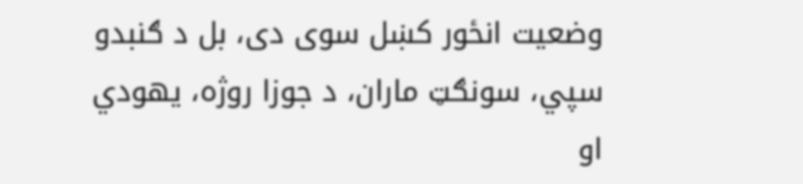وضعیت انځور کښل سوی دی، بل د ګنبدو سپي، سونګټ ماران، د جوزا روژه، یهودي او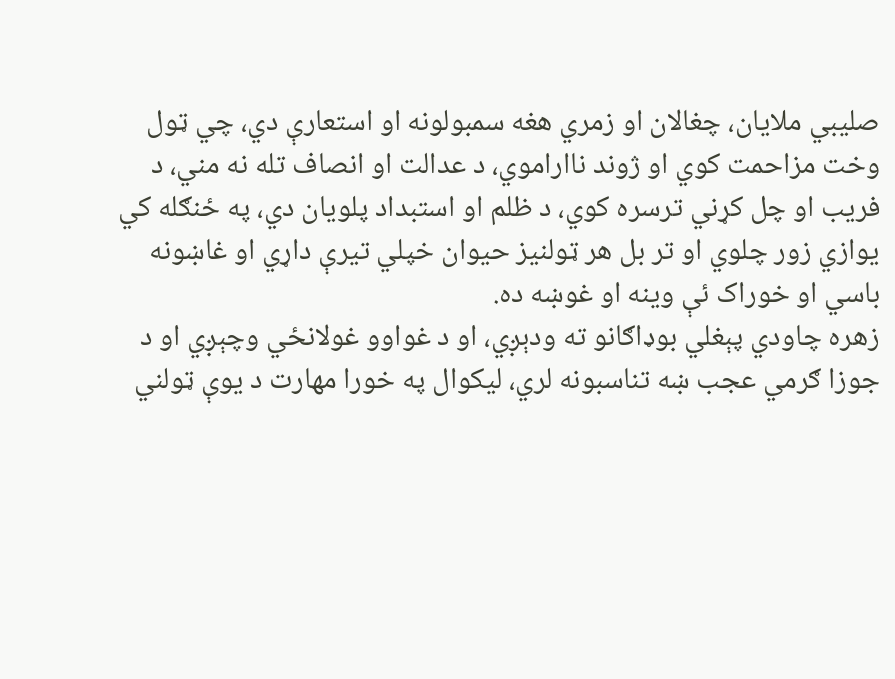صلیبي ملایان، چغالان او زمري هغه سمبولونه او استعارې دي، چي ټول وخت مزاحمت کوي او ژوند نااراموي، د عدالت او انصاف تله نه مني، د فریب او چل کړني ترسره کوي، د ظلم او استبداد پلویان دي، په ځنګله کي یوازي زور چلوي او تر بل هر ټولنیز حیوان خپلي تیرې داړي او غاښونه باسي او خوراک ئې وینه او غوښه ده.
زهره چاودي پېغلي بوډاګانو ته ودېږي، او د غواوو غولانځي وچېږي او د جوزا ګرمي عجب ښه تناسبونه لري، لیکوال په خورا مهارت د یوې ټولني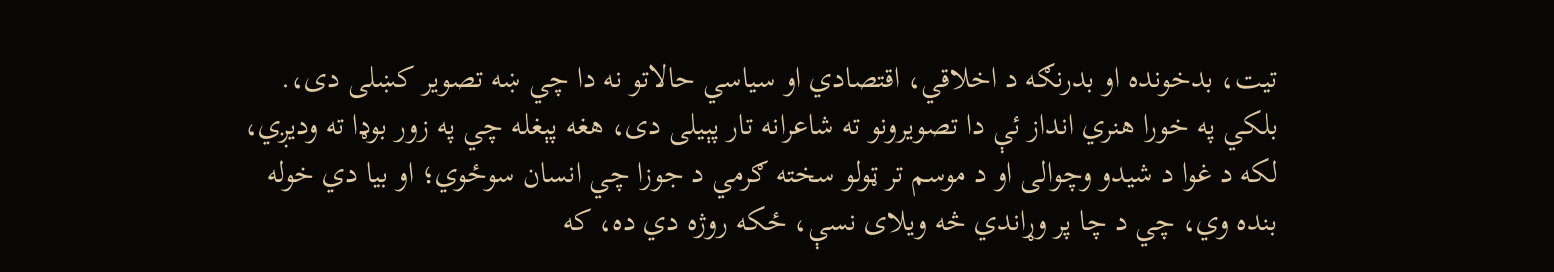تیت، بدخونده او بدرنګه د اخلاقي، اقتصادي او سیاسي حالاتو نه دا چي ښه تصویر کښلی دی،. بلکي په خورا هنري انداز ئې دا تصویرونو ته شاعرانه تار پېیلی دی، هغه پېغله چي په زور بوډا ته ودیږي، لکه د غوا د شیدو وچوالی او د موسم تر ټولو سخته ګرمي د جوزا چي انسان سوځوي؛ او بیا دي خوله بنده وي، چي د چا پر وړاندي څه ویلای نسې، ځکه روژه دي ده، که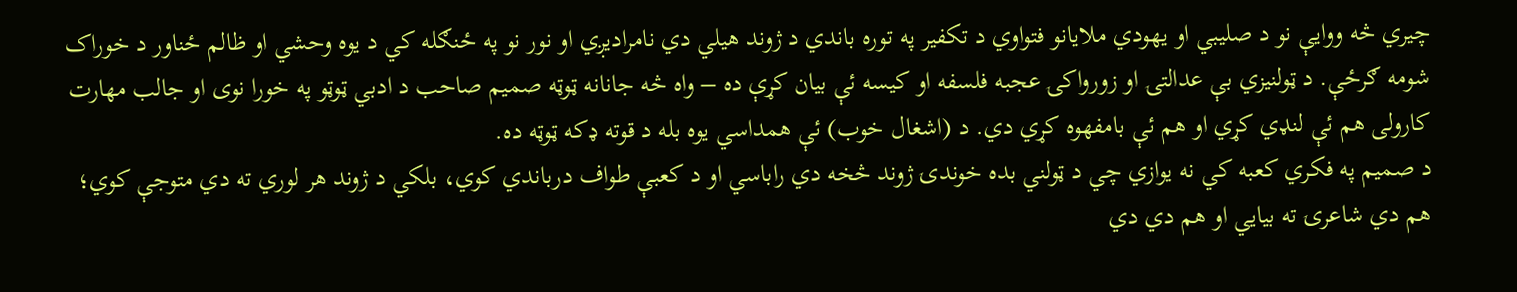چیري څه ووایې نو د صلیبي او یهودي ملایانو فتواوي د تکفیر په توره باندي د ژوند هیلي دي نامراديږي او نور نو په ځنګله کي د یوه وحشي او ظالم ځناور د خوراک شومه ګرځې. د ټولنیزي بې عدالتۍ او زورواکۍ عجبه فلسفه او کیسه ئې بیان کړې ده – واه څه جانانه ټوټه صمیم صاحب د ادبي ټوټو په خورا نوی او جالب مهارت کارولی هم ئې لنډي کړي او هم ئې بامفهوه کړي دي. د (اشغال خوب) ئې همداسي یوه بله د قوته ډکه ټوټه ده.
د صمیم په فکري کعبه کي نه یوازي چي د ټولني بده خوندۍ ژوند څخه دي راباسي او د کعبې طواف درباندي کوي، بلکي د ژوند هر لوري ته دي متوجې کوي؛ هم دي شاعرۍ ته بیايي او هم دي دي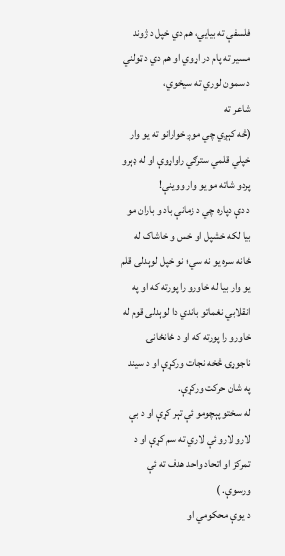فلسفې ته بیايي، هم دي خپل د ژوند مسیر ته پام در اړوي او هم دي د ټولني د سمون لوري ته سیخوي،
شاعر ته
(څه کېږي چي موږ خوارانو ته یو وار خپلي قلمي سترګي راواړوې او له ډېرو پردو شاته مو یو وار ووینې!
د دې دپاره چي د زمانې باد و باران مو بیا لکه خشپل او خس و خاشاک له ځانه سره یو نه سي؛ نو خپل لوېدلی قلم یو وار بیا له خاورو را پورته که او په انقلابي نغماتو باندي دا لوېدلی قوم له خاورو را پورته که او د ځانځانۍ ناجوړۍ څخه نجات ورکړې او د سیند په شان حرکت ورکړې.
له سختو پېچومو ئې تېر کړې او د بې لارو لارو ئې لاري ته سم کړې او د تمرکز او اتحاد واحد هدف ته ئې ورسوې. )
د یوې محکومي او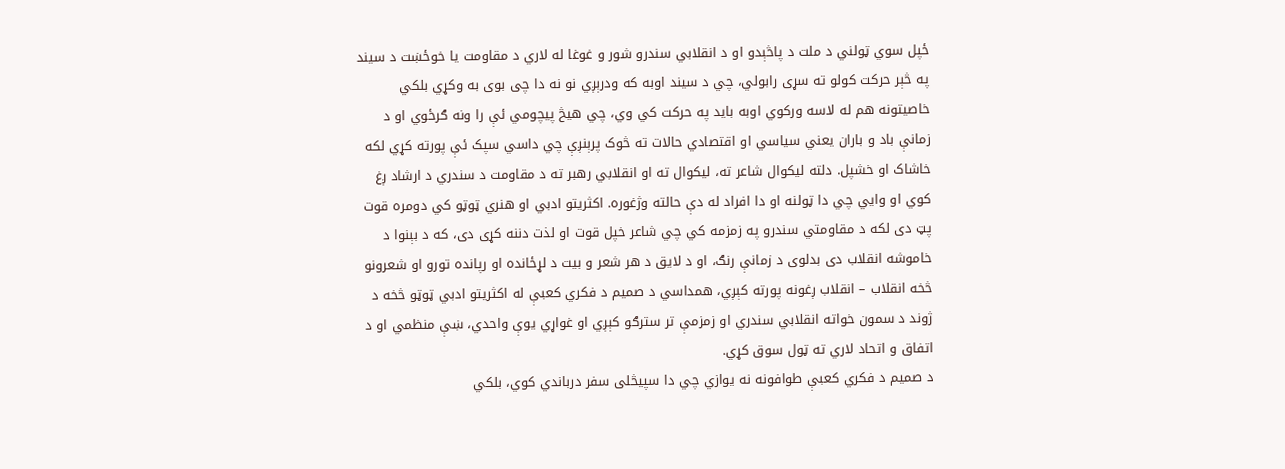ځپل سوي ټولني د ملت د پاڅېدو او د انقلابي سندرو شور و غوغا له لاري د مقاومت یا خوځښت د سیند په څېر حرکت کولو ته سړی رابولي، چي د سیند اوبه که ودرېږي نو نه دا چی بوی به وکړي بلکي خاصیتونه هم له لاسه ورکوي اوبه باید په حرکت کي وي، چي هیڅ پيچومي ئې را ونه ګرځوي او د زمانې باد و باران یعني سیاسي او اقتصادي حالات ته څوک پرېنږې چي داسي سپک ئې پورته کړي لکه خاشاک او خشپل. دلته لیکوال شاعر ته، لیکوال ته او انقلابي رهبر ته د مقاومت د سندري د ارشاد ږغ کوي او وايي چي دا ټولنه او دا افراد له دې حالته وژغوره. اکثریتو ادبي او هنري ټوټو کي دومره قوت پټ دی لکه د مقاومتي سندرو په زمزمه کي چي شاعر خپل قوت او لذت دننه کړی دی، که د بېنوا د خاموشه انقلاب دی بدلوی د زمانې رنګ، او د لایق د هر شعر و بیت د لړځانده او رپانده تورو او شعرونو څخه انقلاب – انقلاب ږغونه پورته کېږي، همداسي د صمیم د فکري کعبې له اکثریتو ادبي ټوټو څخه د ژوند د سمون خواته انقلابي سندري او زمزمې تر سترګو کېږي او غواړي یوې واحدي، ښې منظمي او د اتفاق و اتحاد لاري ته ټول سوق کړي.
د صمیم د فکري کعبې طوافونه نه یوازي چي دا سپیڅلی سفر درباندي کوي، بلکي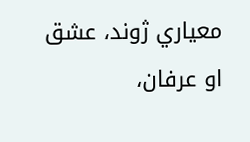معیاري ژوند، عشق او عرفان،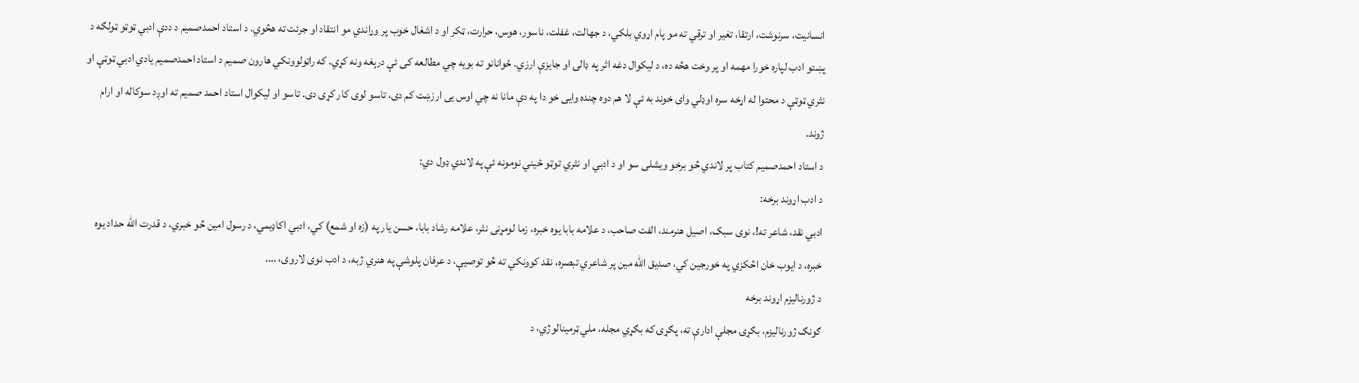انسانیت، سرنوشت، ارتقا، تغیر او ترقي ته مو پام اړوي بلکي، د جهالت، غفلت، ناسور، هوس، حرارت، ټکر او د اشغال خوب پر وړاندي مو انتقاد او جرئت ته هڅوي. د استاد احمدصمیم د ددې ادبي ټوټو ټولګه د پښتو ادب لپاره خورا مهمه او پر وخت هڅه ده، د لیکوال دغه اثر په ډالۍ او جایزې ارزي. ځوانانو ته بویه چي مطالعه کی ئې درېغه ونه کړي. که راټولوونکي هارون صمیم د استاد احمدصمیم یادي ادبي ټوټې او نثري ټوټې د محتوا له اړخه سره اوډلي وای خوند به ئې لا هم دوه چنده وایی خو دا په دې مانا نه چي اوس یی ارزښت کم دی، تاسو لوی کار کړی دی. تاسو او لیکوال استاد احمد صمیم ته اوږد سوکاله او ارام ژوند.
د استاد احمدصمیم کتاب پر لاندي څو برخو ویشلی سو او د ادبي او نثري توټو ځیني نومونه ئې په لاندي ډول دي:
د ادب اړوند برخه:
ادبي نقد، شاعر ته!، نوی سبک، اصیل هنرمند، الفت صاحب، د علامه بابا یوه خبره، زما لومړنی نثر، علامه رشاد بابا، حسن یار په (زه او شمع) کي، ادبي اکاډیمي، د رسول امین څو خبري، د قدرت الله حداد یوه خبره، د ایوب خان اڅکزي په خورجین کي، صدیق الله مین پر شاعري تبصره، نقد کوونکي ته څو توصیې، د عرفان پلوشې په هنري ژبه، د ادب نوی لاروی، ….
د ژورنالیزم اړوند برخه
ګونګ ژورنالیزم، بګړۍ مجلې ادارې ته، پګړۍ که بګړي مجله، ملي ټرمینالوژي، د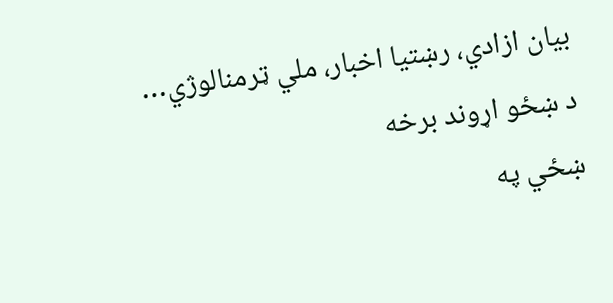بیان ازادي، رښتیا اخبار، ملي ټرمنالوژي…
د ښځو اړوند برخه
ښځي په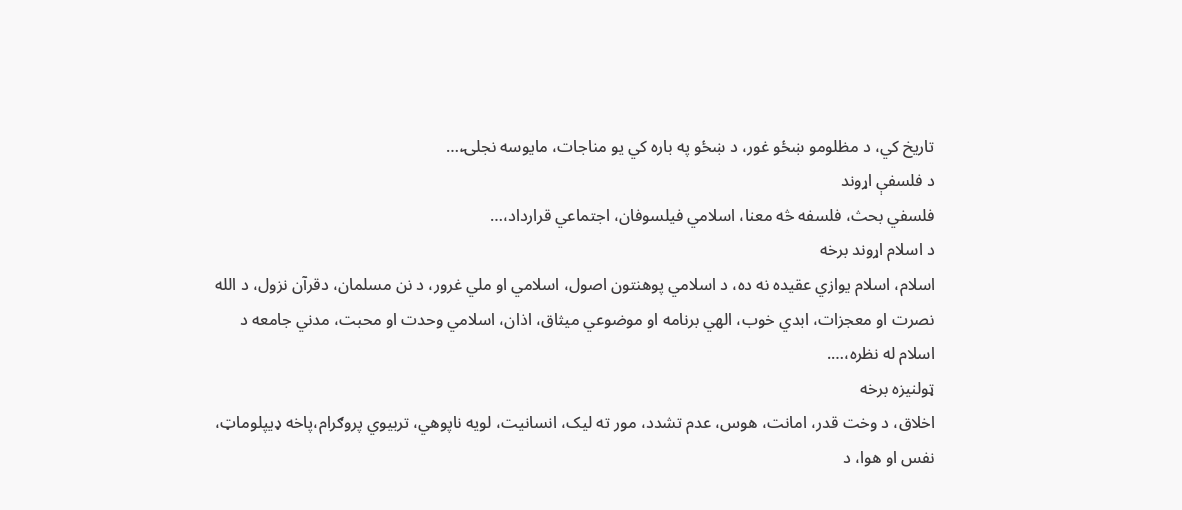تاریخ کي، د مظلومو ښځو غور، د ښځو په باره کي یو مناجات، مایوسه نجلۍ،…
د فلسفې اړوند
فلسفي بحث، فلسفه څه معنا، اسلامي فیلسوفان، اجتماعي قرارداد،…
د اسلام اړوند برخه
اسلام، اسلام یوازي عقیده نه ده، د اسلامي پوهنتون اصول، اسلامي او ملي غرور، د نن مسلمان، دقرآن نزول، د الله نصرت او معجزات، ابدي خوب، الهي برنامه او موضوعي میثاق، اذان، اسلامي وحدت او محبت، مدني جامعه د اسلام له نظره،….
ټولنیزه برخه
اخلاق، د وخت قدر، امانت، هوس، عدم تشدد، مور ته لیک، انسانیت، لویه ناپوهي، تربیوي پروګرام،پاخه ډیپلوماټ، نفس او هوا، د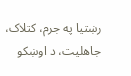رښتیا په جرم، کتلاک، جاهلیت، د اوښکو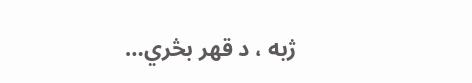ژبه ، د قهر بڅري…